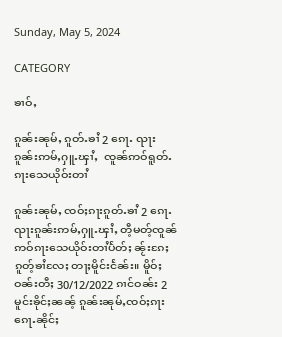Sunday, May 5, 2024

CATEGORY

ၶၢဝ်ႇ

ၵူၼ်းၼုမ်ႇ ၵူတ်ႉၶၢႆ 2 ၵေႃႉ ၺႃးၵူၼ်းဢမ်ႇႁူႉၾၢႆႇ  ၸူၼ်ဢဝ်ရူတ်ႉၵႃးသေယိုဝ်းတၢႆ

ၵူၼ်းၼုမ်ႇ ၸဝ်ႈၵႃးၵူတ်ႉၶၢႆ 2 ၵေႃႉၺႃးၵူၼ်းဢမ်ႇႁူႉၾၢႆႇ တီ့မတ့်ၸူၼ်ဢဝ်ၵႃးသေယိုဝ်းတၢႆပႅတ်ႈ ၼႂ်းၵႄႈၵူတ့်ၶၢႆလႄႈ တႃႈမိူင်းငႅၼ်း။ မိူဝ်ႈဝၼ်းတီႈ 30/12/2022 ၵၢင်ဝၼ်း 2 မူင်းၶိုင်ႈၼၼ့် ၵူၼ်းၼုမ်ႇၸဝ်ႈၵႃးၵေႃႉၼိုင်ႈ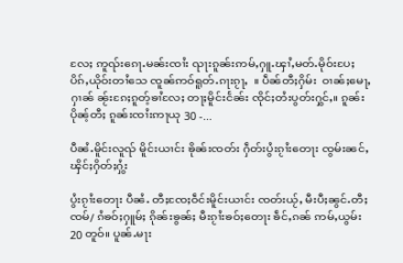လႄႈ ဢူၺ်းၵေႃႉမၼ်းၸၢႆး ၺႃးၵူၼ်းဢမ်ႇႁူႉၾၢႆႇမတ်ႉမိုဝ်းပႄႈပိၵ်ႇယိုဝ်းတၢႆသေ ၸူၼ်ဢဝ်ရူတ်ႉၵႃးၵႂႃႇ  ။ ပဵၼ်တီႈႁိမ်း  ဝၢၼ်ႈမေႃႇႁၢၼ် ၼႂ်းၵႄႈၵူတ့်ၶၢႆလႄႈ တႃႈမိူင်းငႅၼ်း ၸိုင်ႈတႆးပွတ်းႁွင်ႇ။ ၵူၼ်းပိုၼ့်တီႈ ၵူၼ်းၸၢႆးဢႃယု 30 -...

ပီၼႆႉမိူင်းလူၺ် မိူင်းယၢင်း ၶိုၼ်းၸတ်း ႁဵတ်းပွႆးၵႂၢႆးတေႃး ၸွမ်းၼင်ႇၾိင်ႈႁိတ်ႈႁွႆး

ပွႆးၵႂၢႆးတေႃး ပီၼႆႉ တီႈၸႄႈဝဵင်းမိူင်းယၢင်း ၸတ်းယႂ်ႇ မီးပီႈၼွင်ႉတီႈၸမ်/ ၵႆၶဝ်ႈႁူမ်ႈ ၵိုၼ်းၶွၼ်ႈ မီးၵႂၢႆးၶဝ်ႈတေႃး ၶဵင်ႇၵၼ် ဢမ်ႇယွမ်း 20 တူဝ်။ ပူၼ်ႉမႃး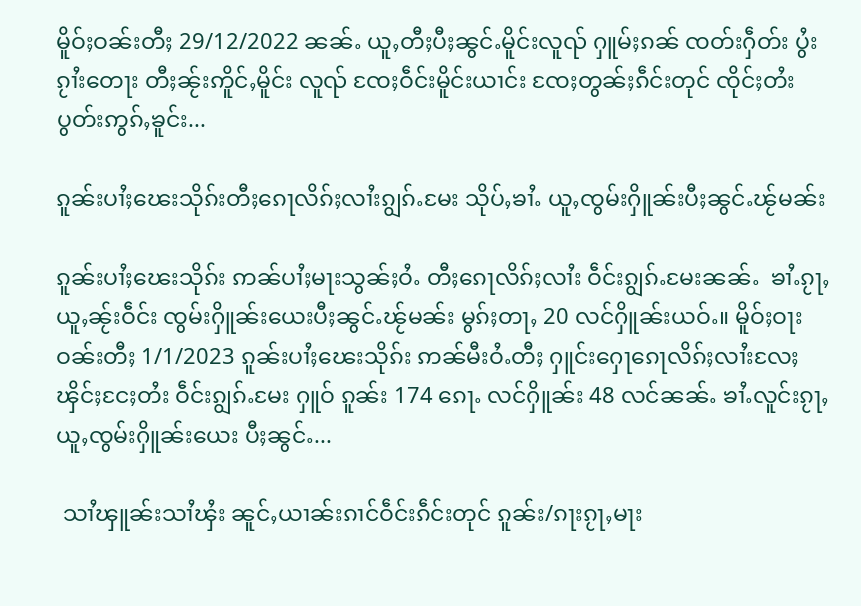မိူဝ်ႈဝၼ်းတီႈ 29/12/2022 ၼၼ်ႉ ယူႇတီႈပီႈၼွင်ႉမိူင်းလူၺ် ႁူမ်ႈၵၼ် ၸတ်းႁဵတ်း ပွႆးၵႂၢႆးတေႃး တီႈၼႂ်းဢိူင်ႇမိူင်း လူၺ် ၸႄႈဝဵင်းမိူင်းယၢင်း ၸႄႈတွၼ်ႈၵဵင်းတုင် ၸိုင်ႈတႆးပွတ်းဢွၵ်ႇၶူင်း...

ၵူၼ်းပၢႆႈၽေးသိုၵ်းတီႈၵေႃလိၵ်ႈလၢႆးၵျွၵ်ႉမႄး သိုပ်ႇၶၢႆႉ ယူႇၸွမ်းႁိူၼ်းပီႈၼွင်ႉၽႂ်မၼ်း

ၵူၼ်းပၢႆႈၽေးသိုၵ်း ဢၼ်ပၢႆႈမႃးသွၼ်ႈဝႆႉ တီႈၵေႃလိၵ်ႈလၢႆး ဝဵင်းၵျွၵ်ႉမႄးၼၼ်ႉ  ၶၢႆႉၵႂႃႇယူႇၼႂ်းဝဵင်း ၸွမ်းႁိူၼ်းယေးပီႈၼွင်ႉၽႂ်မၼ်း မွၵ်ႈတႃႇ 20 လင်ႁိူၼ်းယဝ်ႉ။ မိူဝ်ႈဝႃး ဝၼ်းတီႈ 1/1/2023 ၵူၼ်းပၢႆႈၽေးသိုၵ်း ဢၼ်မီးဝႆႉတီႈ ႁူင်းႁေႃၵေႃလိၵ်ႈလၢႆးလႄႈၾိင်ႈငႄႈတႆး ဝဵင်းၵျွၵ်ႉမႄး ႁူဝ် ၵူၼ်း 174 ၵေႃႉ လင်ႁိူၼ်း 48 လင်ၼၼ်ႉ ၶၢႆႉလူင်းၵႂႃႇယူႇၸွမ်းႁိူၼ်းယေး ပီႈၼွင်ႉ...

 သၢႆၾူၼ်းသၢႆၾႆး ၼူင်ႇယၢၼ်းၵၢင်ဝဵင်းၵဵင်းတုင် ၵူၼ်း/ၵႃးၵႂႃႇမႃး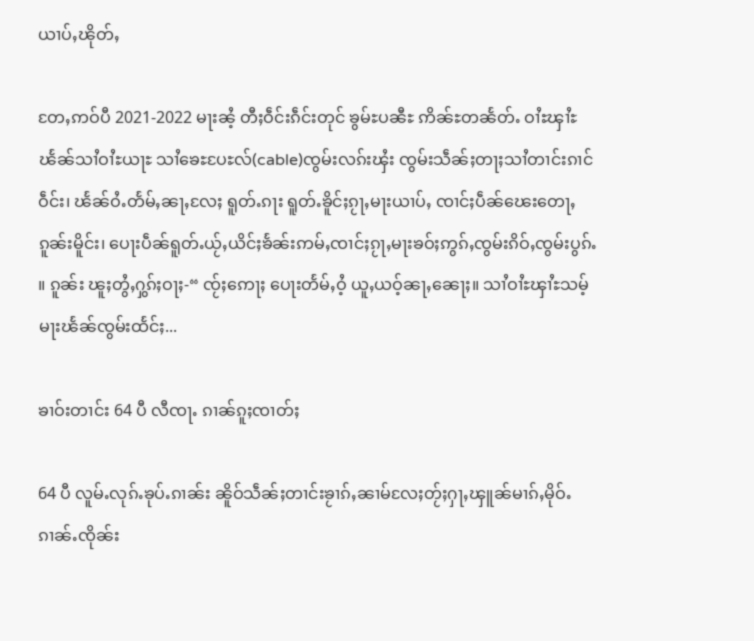ယၢပ်ႇၽိုတ်ႇ

တႄႇဢဝ်ပီ 2021-2022 မႃးၼႆ့ တီႈဝဵင်းၵဵင်းတုင် ၶွမ်ႊပၼီႊ ဢိၼ်ႊတၼႅတ်ႉ ဝၢႆႊၾၢႆႊ  ၽႅၼ်သၢႆဝၢႆႊယႃႊ သၢႆၶေႊပႄႊလ်(cable)ၸွမ်းလၵ်းၾႆး ၸွမ်းသဵၼ်ႈတႃႈသၢႆတၢင်းၵၢင်ဝဵင်း၊ ၽႅၼ်ဝႆႉတႅမ်ႇၼႃႇလႄႈ ရူတ်ႉၵႃး ရူတ်ႉၶိူင်ႈၵႂႃႇမႃးယၢပ်ႇ ၸၢင်ႈပဵၼ်ၽေးတေႃႇၵူၼ်းမိူင်း၊ ပေႃးပဵၼ်ရူတ်ႉယႂ်ႇယိင်ႈၶႅၼ်းဢမ်ႇၸၢင်ႈၵႂႃႇမႃးၶဝ်ႈဢွၵ်ႇၸွမ်းၵိဝ်ႇၸွမ်းပွၵ်ႉ  ။ ၵူၼ်း ၽူႈတွႆႇႁွၵ်ႈဝႃႈ-“ ၸႂ်ႈဢေႃႈ ပေႃးတႅမ်ႇဝႆ့ ယူႇယဝ့်ၼႃႇၼေႃႈ။ သၢႆဝၢႆႊၾၢႆႊသမ့်မႃးၽႅၼ်ၸွမ်းထႅင်ႈ...

ၶၢဝ်းတၢင်း 64 ပီ လီၸႃႉ ၵၢၼ်ၵူႈၸၢတ်ႈ

64 ပီ လူမ်ႉလုၵ်ႉၶုပ်ႉၵၢၼ်း ၼိူဝ်သဵၼ်ႈတၢင်းၶႂၢၵ်ႇၼၢမ်လႄႈတႂ်ႈႁႃႇၾူၼ်မၢၵ်ႇမိုဝ်ႉၵၢၼ်ႉၸိုၼ်း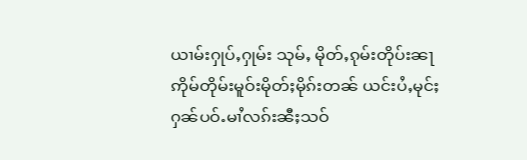ယၢမ်းႁုပ်ႇႁုမ်း သုမ်ႇ မိုတ်ႇၵုမ်းတိုပ်းၼႃဢိုမ်တိုမ်းမူဝ်းမိုတ်ႈမိုၵ်းတၼ် ယင်းပႆႇမုင်ႈႁၼ်ပဝ်ႉမၢႆလၵ်းၼီႈသဝ်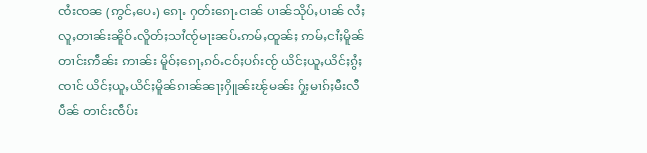ၸႆးၸၼ (ဢွင်ႇပေႉ) ၵေႃႉ ႁတ်းၵေႃႉငၢၼ် ပၢၼ်သိုပ်ႇပၢၼ် လႆႈလူႇတၢၼ်းၼိူဝ်ႉလိူတ်ႈသၢႆၸႂ်မႃးၼပ်ႉဢမ်ႇထူၼ်ႈ ဢမ်ႇငၢႆႈမိူၼ်တၢင်းဢဵၼ်း ဢၢၼ်း မိူဝ်ႈၵေႃႇၵဝ်ႉငဝ်ႈပၵ်းၸႂ် ယိင်ႈယူႇယိင်ႈၵွႆႈၸၢင် ယိင်ႈယူႇယိင်ႈမိူၼ်ၵၢၼ်ၼႃႈႁိူၼ်းၽႂ်မၼ်း ႁႂ်ႈမၢၵ်ႈမီးလီပဵၼ် တၢင်းၸဵပ်း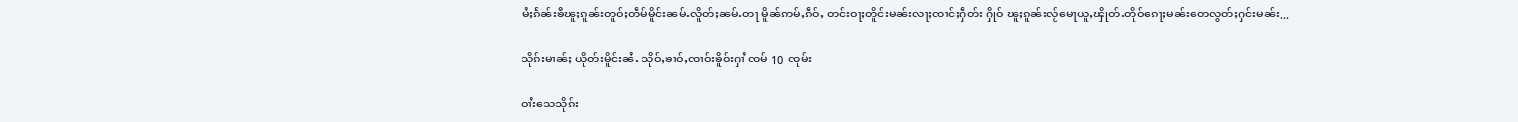မႆႈၵႅၼ်းၶီၽူႈၵူၼ်းတူဝ်ႈတဵမ်မိူင်းၼမ်ႉလိူတ်ႈၼမ်ႉတႃ မိူၼ်ဢမ်ႇၵဵဝ်ႇ တင်းဝႃႈတိူင်းမၼ်းလႃႈၸၢင်ႈႁဵတ်း ႁိုဝ် ၽူႈၵူၼ်းလႂ်မေႃယူႇၾိုတ်ႉတိုဝ်ၵေႃႈမၼ်းတေလွတ်ႈႁင်းမၼ်း...

သိုၵ်းမၢၼ်ႈ ယိုတ်းမိူင်းၼႆႉ သိုဝ်ႇၶၢဝ်ႇၸၢဝ်းၶိူဝ်းႁၢႆ ၸမ် 10  ၸုမ်း

ဝၢႆးသေသိုၵ်း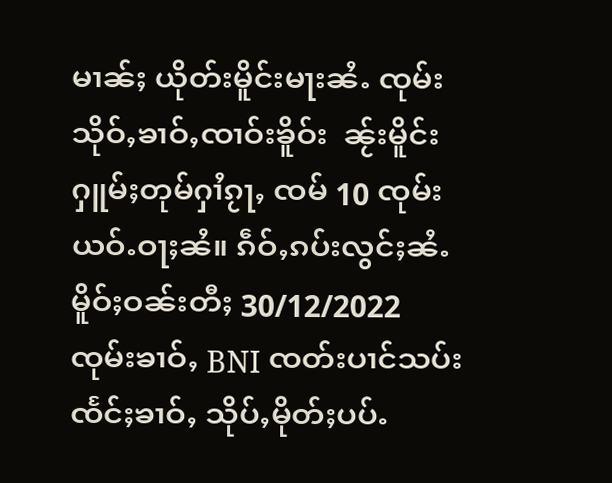မၢၼ်ႈ ယိုတ်းမိူင်းမႃးၼႆႉ ၸုမ်းသိုဝ်ႇၶၢဝ်ႇၸၢဝ်းၶိူဝ်း  ၼႂ်းမိူင်းႁူမ်ႈတုမ်ႁၢႆၵႂႃႇ ၸမ် 10 ၸုမ်းယဝ်ႉဝႃႈၼႆ။ ၵဵဝ်ႇၵပ်းလွင်ႈၼႆႉ မိူဝ်ႈဝၼ်းတီႈ 30/12/2022 ၸုမ်းၶၢဝ်ႇ BNI ၸတ်းပၢင်သပ်းၸႅင်ႈၶၢဝ်ႇ သိုပ်ႇမိုတ်ႈပပ်ႉ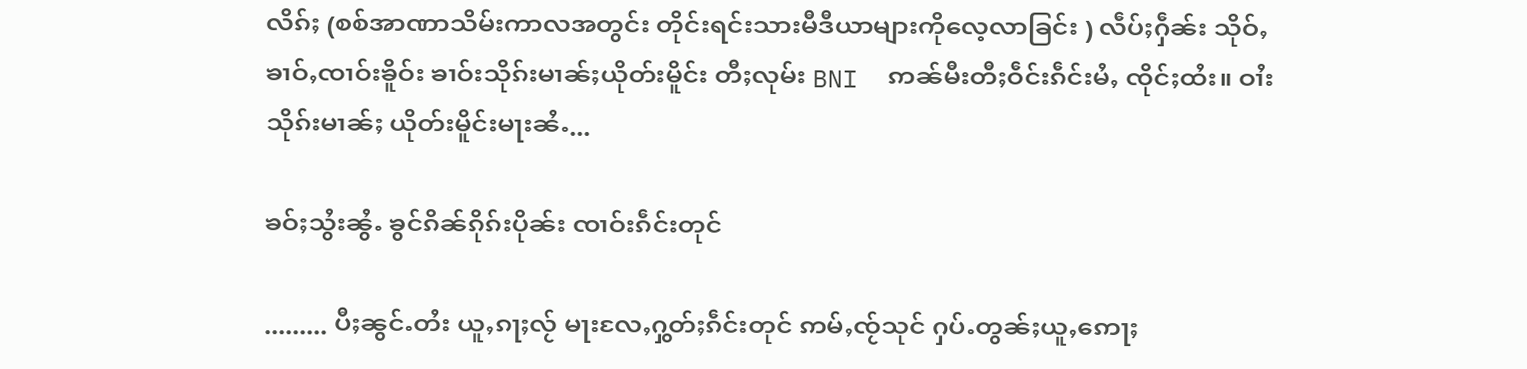လိၵ်ႈ (စစ်အာဏာသိမ်းကာလအတွင်း တိုင်းရင်းသားမီဒီယာများကိုလေ့လာခြင်း ) လဵပ်ႈႁဵၼ်း သိုဝ်ႇၶၢဝ်ႇၸၢဝ်းၶိူဝ်း ၶၢဝ်းသိုၵ်းမၢၼ်ႈယိုတ်းမိူင်း တီႈလုမ်း BNI  ဢၼ်မီးတီႈဝဵင်းၵဵင်းမႆႇ ၸိုင်ႈထႆး။ ဝၢႆးသိုၵ်းမၢၼ်ႈ ယိုတ်းမိူင်းမႃးၼႆႉ...

ၶဝ်ႈသွႆးၼွႆႉ ၶွင်ၵိၼ်ၵိုၵ်းပိုၼ်း ၸၢဝ်းၵဵင်းတုင်

......... ပီႈၼွင်ႉတႆး ယူႇၵႃႈလႂ် မႃးလႄႇႁွတ်ႈၵဵင်းတုင် ဢမ်ႇၸႂ်သုင် ႁပ်ႉတွၼ်ႈယူႇဢေႃႈ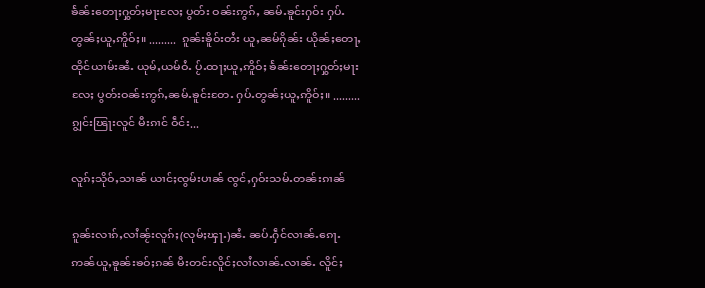ၶႅၼ်းတေႃႈႁွတ်ႈမႃးလႄႈ ပွတ်း ဝၼ်းဢွၵ်ႇ ၼမ်ႉၶူင်းႁဝ်း ႁပ်ႉတွၼ်ႈယူႇဢိူဝ်ႈ။ .........  ၵူၼ်းၶိူဝ်းတႆး ယူႇၼမ်ၵိုၼ်း ယိုၼ်ႈတေႃႇထိုင်ယၢမ်းၼႆႉ ယုမ်ႇယမ်ဝႆႉ ပႂ်ႉထႃႈယူႇဢိူဝ်ႈ ၶႅၼ်းတေႃႈႁွတ်ႈမႃးလႄႈ ပွတ်းဝၼ်းဢွၵ်ႇၼမ်ႉၶူင်းတႄႉ ႁပ်ႉတွၼ်ႈယူႇဢိူဝ်ႈ။ ......... ၵျွင်းၽြႃးလူင် မီးၵၢင် ဝဵင်း...

လူၵ်ႈသိုဝ်ႇသၢၼ် ယၢင်ႈၸွမ်းပၢၼ် ၸွင်ႇႁဝ်းသမ်ႉတၼ်းၵၢၼ်

ၵူၼ်းလၢၵ်ႇလၢႆၼႂ်းလူၵ်ႈ(လုမ်ႈၾႃႉ)ၼႆႉ ၼပ်ႉႁဵင်လၢၼ်ႉၵေႃႉဢၼ်ယူႇၶူၼ်းၶဝ်ႈၵၼ် မီးတင်းလိူင်ႈလၢႆလၢၼ်ႉလၢၼ်ႉ လိူင်ႈ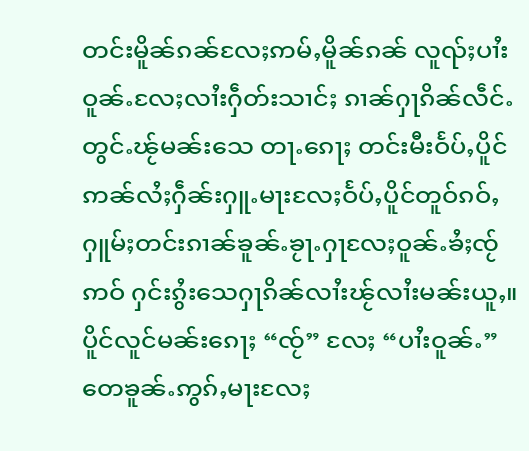တင်းမိူၼ်ၵၼ်လႄႈဢမ်ႇမိူၼ်ၵၼ် လူၺ်ႈပၢႆးဝူၼ်ႉလႄႈလၢႆးႁဵတ်းသၢင်ႈ ၵၢၼ်ႁႃၵိၼ်လဵင်ႉတွင်ႉၽႂ်မၼ်းသေ တႃႉၵေႃႈ တင်းမီးဝႅပ်ႇပိူင်ဢၼ်လႆႈႁဵၼ်းႁူႉမႃးလႄႈဝႅပ်ႇပိူင်တူဝ်ၵဝ်ႇ ႁူမ်ႈတင်းၵၢၼ်ၶူၼ်ႉၶႂႃႉႁႃလႄႈဝူၼ်ႉၶႆႈၸႂ်ဢဝ် ႁင်းၵွႆးသေႁႃၵိၼ်လၢႆးၽႂ်လၢႆးမၼ်းယူႇ။ ပိူင်လူင်မၼ်းၵေႃႈ “ၸႂ်” လႄႈ “ပၢႆးဝူၼ်ႉ” တေၶူၼ်ႉဢွၵ်ႇမႃးလႄႈ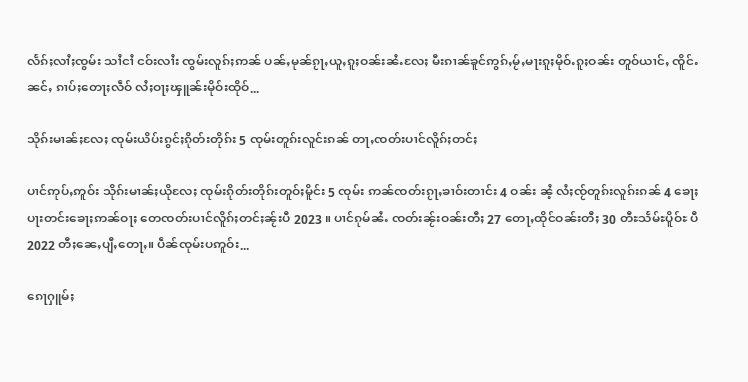လႅၵ်ႈလၢႆႈၸွမ်း သၢႆငၢႆ ငဝ်းလၢႆး ၸွမ်းလူၵ်ႈဢၼ် ပၼ်ႇမုၼ်ၵႂႃႇယူႇၵူႈဝၼ်းၼႆႉလႄႈ မီးၵၢၼ်ၶူင်ဢွၵ်ႇမႂ်ႇမႃးၵူႈမိုဝ်ႉၵူႈဝၼ်း တူဝ်ယၢင်ႇ ၸိူင်ႉၼင်ႇ ၵၢပ်ႈတေႃႈလဵဝ် လႆႈဝႃႈၾူၼ်းမိုဝ်းထိုဝ်...

သိုၵ်းမၢၼ်ႈလႄႈ ၸုမ်းယိပ်းၵွင်ႈၵိုတ်းတိုၵ်း 5 ၸုမ်းတူၵ်းလူင်းၵၼ် တႃႇၸတ်းပၢင်လိူၵ်ႈတင်ႈ

ပၢင်ဢုပ်ႇဢူဝ်း သိုၵ်းမၢၼ်ႈယိုလႄႈ ၸုမ်းၵိုတ်းတိုၵ်းတူဝ်ႈမိူင်း 5 ၸုမ်း ဢၼ်ၸတ်းၵႂႃႇၶၢဝ်းတၢင်း 4 ဝၼ်း ၼႆ့ လႆႈၸႂ်တူၵ်းလူၵ်းၵၼ် 4 ၶေႃႈ ပႃးတင်းၶေႃႈဢၼ်ဝႃႈ တေၸတ်းပၢင်လိူၵ်ႈတင်ႈၼႂ်းပီ 2023 ။ ပၢင်ၵုမ်ၼႆႉ ၸတ်းၼႂ်းဝၼ်းတီႈ 27 တေႃႇထိုင်ဝၼ်းတီႈ 30 တီႊသႅမ်ႊပိူဝ်ႊ ပီ 2022 တီႈၼေႇပျီႇတေႃႇ။ ပဵၼ်ၸုမ်းပဢူဝ်း...

ၵေႃႁူမ်ႈ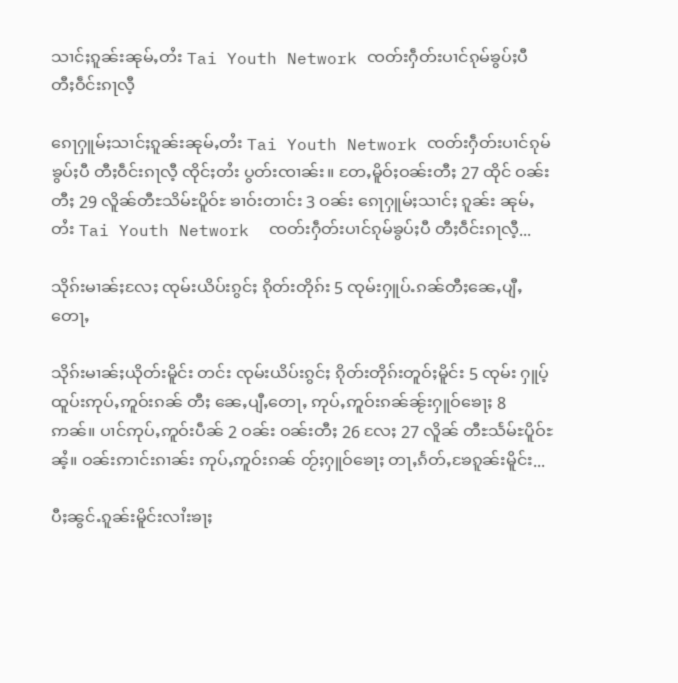သၢင်ႈၵူၼ်းၼုမ်ႇတႆး Tai Youth Network ၸတ်းႁဵတ်းပၢင်ၵုမ်ၶွပ်ႈပီ တီႈဝဵင်းၵႃလီ့

ၵေႃႁူမ်ႈသၢင်ႈၵူၼ်းၼုမ်ႇတႆး Tai Youth Network ၸတ်းႁဵတ်းပၢင်ၵုမ်ၶွပ်ႈပီ တီႈဝဵင်းၵႃလီ့ ၸိုင်ႈတႆး ပွတ်းၸၢၼ်း။ တႄႇမိူဝ်ႈဝၼ်းတီႈ 27 ထိုင် ဝၼ်းတီႈ 29 လိူၼ်တီႊသိမ်ႊပိူဝ်ႊ ၶၢဝ်းတၢင်း 3 ဝၼ်း ၵေႃႁူမ်ႈသၢင်ႈ ၵူၼ်း ၼုမ်ႇတႆး Tai Youth Network  ၸတ်းႁဵတ်းပၢင်ၵုမ်ၶွပ်ႈပီ တီႈဝဵင်းၵႃလီ့...

သိုၵ်းမၢၼ်ႈလႄႈ ၸုမ်းယိပ်းၵွင်ႈ ၵိုတ်းတိုၵ်း 5 ၸုမ်းႁူပ်ႉၵၼ်တီႈၼေႇပျီႇတေႃႇ

သိုၵ်းမၢၼ်ႈယိုတ်းမိူင်း တင်း ၸုမ်းယိပ်းၵွင်ႈ ၵိုတ်းတိုၵ်းတူဝ်ႈမိူင်း 5 ၸုမ်း ႁူပ့်ထူပ်းဢုပ်ႇဢူဝ်းၵၼ် တီႈ ၼေႇပျီႇတေႃႇ ဢုပ်ႇဢူဝ်းၵၼ်ၼႂ်းႁူဝ်ၶေႃႈ 8 ဢၼ်။ ပၢင်ဢုပ်ႇဢူဝ်းပဵၼ် 2 ဝၼ်း ဝၼ်းတီႈ 26 လႄႈ 27 လိူၼ် တီႊသႅမ်ႊပိူဝ်ႊ ၼႆ့။ ဝၼ်းဢၢင်းၵၢၼ်း ဢုပ်ႇဢူဝ်းၵၼ် တႂ်ႈႁူဝ်ၶေႃႈ တႃႇၵႅတ်ႇၶႄၵူၼ်းမိူင်း...

ပီႈၼွင်ႉၵူၼ်းမိူင်းလၢႆးၶႃႈ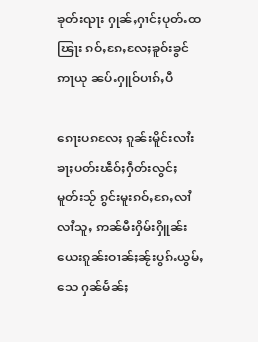ၶုတ်းၺႃး ႁုၼ်ႇႁၢင်ႈပုတ်ႉထၽြႃး ၵဝ်ႇၵႄႇလႄႈၶူဝ်းၶွင်ဢႃယု ၼပ်ႉႁူဝ်ပၢၵ်ႇပီ

ၵေႃးပၵလႄႈ ၵူၼ်းမိူင်းလၢႆးၶႃႈပတ်းၽဵဝ်ႈႁဵတ်းလွင်ႈမူတ်းသႂ် ၵွင်းမူးၵဝ်ႇၵႄႇလၢႆလၢႆသူႇ ဢၼ်မီးႁိမ်းႁိူၼ်းယေးၵူၼ်းဝၢၼ်ႈၼႂ်းပွၵ်ႉယွမ်ႇသေ ႁၼ်မႅၼ်ႈ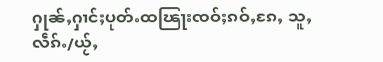ႁုၼ်ႇႁၢင်ႈပုတ်ႉထၽြႃးၸဝ်ႈၵဝ်ႇၵႄႇ သူႇလဵၵ်ႉ/ယႂ်ႇ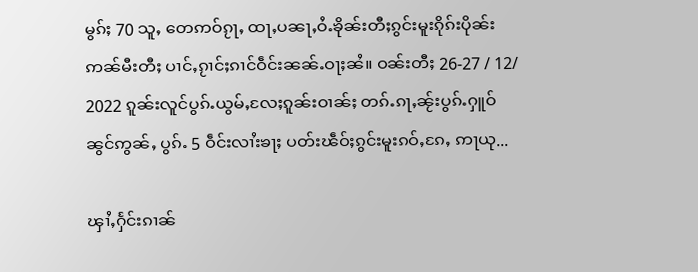မွၵ်ႈ 70 သူႇ တေဢဝ်ၵႂႃႇ ထႃႇပၼႃႇဝႆႉၶိုၼ်းတီႈၵွင်းမူးၵိုၵ်းပိုၼ်း ဢၼ်မီးတီႈ ပၢင်ႇၵႂၢင်ႈၵၢင်ဝဵင်းၼၼ်ႉဝႃႈၼႆ။ ဝၼ်းတီႈ 26-27 / 12/ 2022 ၵူၼ်းလူင်ပွၵ်ႉယွမ်ႇလႄႈၵူၼ်းဝၢၼ်ႈ တၵ်ႉၵႃႇၼႂ်းပွၵ်ႉႁူဝ်ၼွင်ဢွၼ်ႇ ပွၵ်ႉ 5 ဝဵင်းလၢႆးၶႃႈ ပတ်းၽဵဝ်ႈၵွင်းမူးၵဝ်ႇၵႄႇ ဢႃယု...

ၾၢႆႇႁႅင်းၵၢၼ်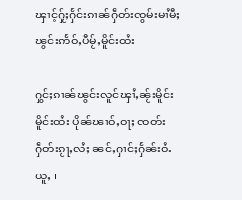ၾၢင့်ႁႂ်ႈႁႅင်းၵၢၼ်ႁဵတ်းၸွမ်းမၢႆမီႈၽွင်းဢႅဝ်ႇပီမႂ်ႇမိူင်းထႆး

ႁွင်ႈၵၢၼ်ၽွင်းလူင်ၾၢႆႇၼႂ်းမိူင်း မိူင်းထႆး ပိုၼ်ၽၢဝ်ႇဝႃႈ ၸတ်းႁဵတ်းၵႂႃႇလႆႈ ၼင်ႇႁၢင်ႈႁႅၼ်းဝႆႉယူႇ ၊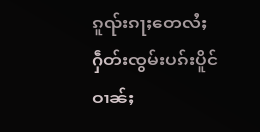ၵူၺ်းၵႃႈတေလႆႈႁဵတ်းၸွမ်းပၵ်းပိူင်ဝၢၼ်ႈ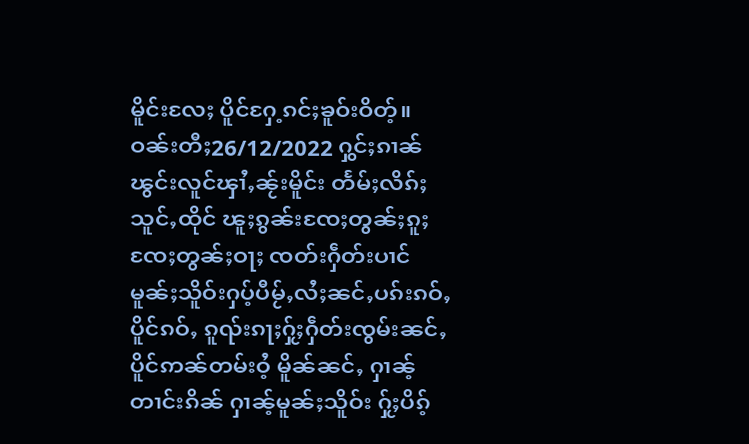မိူင်းလႄႈ ပိူင်ႁႄ့ၵင်ႈၶူဝ်းဝိတ့်။ ဝၼ်းတီႈ26/12/2022 ႁွင်ႈၵၢၼ်ၽွင်းလူင်ၾၢႆႇၼႂ်းမိူင်း တႅမ်ႈလိၵ်ႈသူင်ႇထိုင် ၽူႈၵွၼ်းၸႄႈတွၼ်ႈၵူႈၸႄႈတွၼ်ႈဝႃႈ ၸတ်းႁဵတ်းပၢင်မူၼ်ႈသိူဝ်းႁပ့်ပီမႂ်ႇလႆႈၼင်ႇပၵ်းၵဝ်ႇပိူင်ၵဝ်ႇ ၵူၺ်းၵႃႈႁႂ်ႈႁဵတ်းၸွမ်းၼင်ႇပိူင်ဢၼ်တမ်းဝႆ့ မိူၼ်ၼင်ႇ ႁၢၼ့်တၢင်းၵိၼ် ႁၢၼ့်မူၼ်ႈသိူဝ်း ႁႂ်ႈပိၵ့်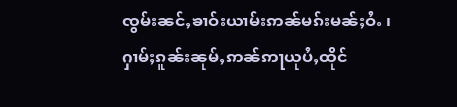ၸွမ်းၼင်ႇၶၢဝ်းယၢမ်းဢၼ်မၵ်းမၼ်ႈဝႆႉ ၊ ႁၢမ်ႈၵူၼ်းၼုမ်ႇဢၼ်ဢႃယုပႆႇထိုင်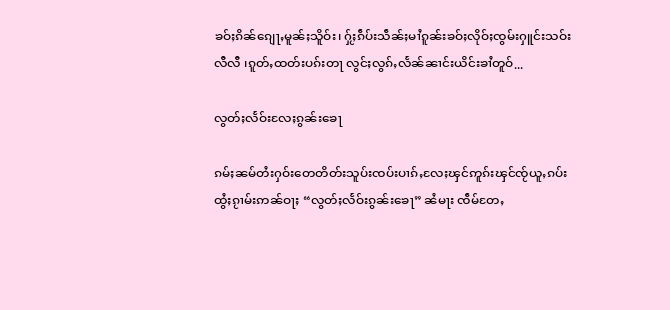ၶဝ်ႈၵိၼ်ၵျေႃႇမူၼ်ႈသိူဝ်း၊ ႁႂ်ႈၵဵပ်းသဵၼ်ႈမၢႆၵူၼ်းၶဝ်ႈလိုဝ်ႈၸွမ်းႁူင်းသဝ်းလီလီ ၊ၵူတ်ႇထတ်းပၵ်းတႃ လွင်ႈလွၵ်ႇလႅၼ်ၼၢင်းယိင်းၶၢႆတူဝ်...

လွတ်ႈလႅဝ်းလႄႈၵွၼ်းၶေႃ

ၵမ်ႈၼမ်တႆးႁဝ်းတေတိတ်းသူပ်းၸပ်းပၢၵ်ႇလႄႈၾင်ဢူၵ်းၾင်ၸႂ်ယူႇၵပ်း ထွႆႈၵႂၢမ်းဢၼ်ဝႃႈ “လွတ်ႈလႅဝ်းၵွၼ်းၶေႃ” ၼႆမႃး ၸဵမ်တႄႇ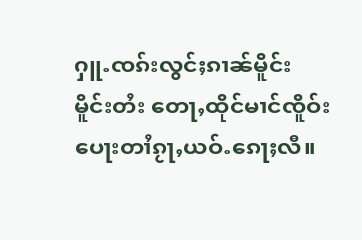ႁူႉၸၵ်းလွင်ႈၵၢၼ်မိူင်း မိူင်းတႆး တေႃႇထိုင်မၢင်ၸိူဝ်းပေႃးတၢႆၵႂႃႇယဝ်ႉၵေႃႈလီ။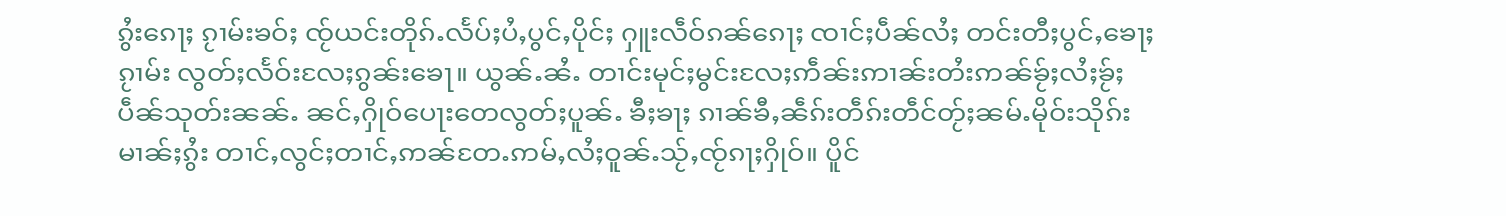ၵွႆးၵေႃႈ ၵႂၢမ်းၶဝ်ႈ ၸႂ်ယင်းတိုၵ်ႉလႅပ်ႈပႆႇပွင်ႇပိုင်ႈ ႁူးလဵဝ်ၵၼ်ၵေႃႈ ၸၢင်ႈပဵၼ်လႆႈ တင်းတီႈပွင်ႇၶေႃႈၵႂၢမ်း လွတ်ႈလႅဝ်းလႄႈၵွၼ်းၶေႃ။ ယွၼ်ႉၼႆႉ တၢင်းမုင်ႈမွင်းလႄႈဢဵၼ်းဢၢၼ်းတႆးဢၼ်ၶႂ်ႈလႆႈၶႂ်ႈပဵၼ်သုတ်းၼၼ်ႉ ၼင်ႇႁိုဝ်ပေႃးတေလွတ်ႈပူၼ်ႉ ၶီႈၶႃႈ ၵၢၼ်ၶီႇၼဵၵ်းတဵၵ်းတဵင်တႂ်ႈၼမ်ႉမိုဝ်းသိုၵ်းမၢၼ်ႈၵွႆး တၢင်ႇလွင်ႈတၢင်ႇဢၼ်တႄႉဢမ်ႇလႆႈဝူၼ်ႉသႂ်ႇၸႂ်ၵႃႈႁိုဝ်။ ပိူင်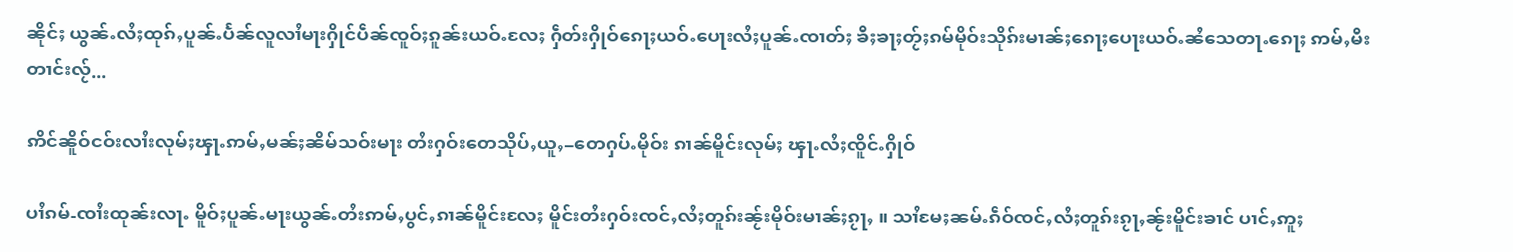ၼိုင်ႈ ယွၼ်ႉလႆႈထုၵ်ႇပူၼ်ႉပႅၼ်လူလၢႆမႃးႁိုင်ပဵၼ်ၸူဝ်ႈၵူၼ်းယဝ်ႉလႄႈ ႁဵတ်းႁိုဝ်ၵေႃႈယဝ်ႉပေႃးလႆႈပူၼ်ႉၸၢတ်ႈ ၶီႈၶႃႈတႂ်ႈၵမ်မိုဝ်းသိုၵ်းမၢၼ်ႈၵေႃႈပေႃးယဝ်ႉၼႆသေတႃႉၵေႃႈ ဢမ်ႇမီးတၢင်းလႂ်...

ဢိင်ၼိူဝ်ငဝ်းလၢႆးလုမ်ႈၾႃႉဢမ်ႇမၼ်ႈၼိမ်သဝ်းမႃး တႆးႁဝ်းတေသိုပ်ႇယူႇ−တေႁပ်ႉမိုဝ်း ၵၢၼ်မိူင်းလုမ်ႈ ၾႃႉလႆႈၸိူင်ႉႁိုဝ်

ပၢႆၵမ်-ၸၢႆးထုၼ်းလႃႉ မိူဝ်ႈပူၼ်ႉမႃးယွၼ်ႉတႆးဢမ်ႇပွင်ႇၵၢၼ်မိူင်းလႄႈ မိူင်းတႆးႁဝ်းၸင်ႇလႆႈတူၵ်းၼႂ်းမိုဝ်းမၢၼ်ႈၵႂႃႇ ။ သၢႆမႄႈၼမ်ႉၵဵဝ်ၸင်ႇလႆႈတူၵ်းၵႂႃႇၼႂ်းမိူင်းၶၢင် ပၢင်ႇဢူႈ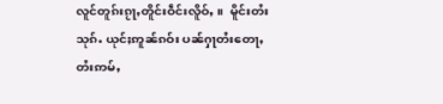လူင်တူၵ်းၵႂႃႇတိူင်းဝဵင်းလိူဝ်ႇ ။  မိူင်းတႆးသုၵ်ႉ ယုင်ႈဢူၼ်ၵဝ်း ပၼ်ႁႃတႆးတေႃႇတႆးဢမ်ႇ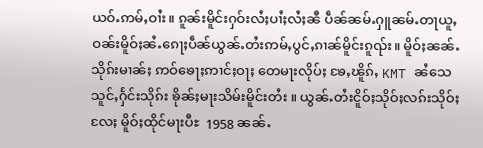ယဝ်ႉဢမ်ႇဝၢႆး။ ၵူၼ်းမိူင်းႁဝ်းလႆႈပၢႆႈလႆႈၼီ ပဵၼ်ၼမ်ႉႁူၼမ်ႉတႃယူႇဝၼ်းမိူဝ်ႈၼႆႉၵေႃႈပဵၼ်ယွၼ်ႉတႆးဢမ်ႇပွင်ႇၵၢၼ်မိူင်းၵူၺ်း။ မိူဝ်ႈၼၼ်ႉသိုၵ်းမၢၼ်ႈ ဢဝ်ၶေႃႈဢၢင်ႈဝႃႈ တေမႃးလိုပ်ႈ ၶႄႇၽိူၵ်ႇ KMT ၼႆသေ သူင်ႇႁႅင်းသိုၵ်း ၶိုၼ်ႈမႃးသိမ်းမိူင်းတႆး ။ ယွၼ်ႉတႆးငိူဝ်ႈသိုဝ်ႈလၵ်းသိုဝ်ႈလႄႈ မိူဝ်ႈထိုင်မႃးပီႊ  1958 ၼၼ်ႉ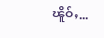ၽိူဝ်ႇ...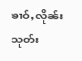ၶၢဝ်ႇလိုၼ်းသုတ်း